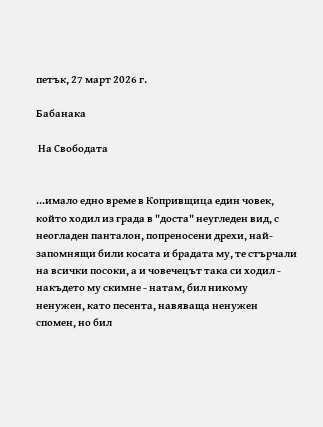петък, 27 март 2026 г.

Бабанака

 На Свободата


...имало едно време в Копривщица един човек, който ходил из града в "доста" неугледен вид, с неогладен панталон, попреносени дрехи, най-запомнящи били косата и брадата му, те стърчали на всички посоки, а и човечецът така си ходил - накъдето му скимне - натам, бил никому ненужен, като песента, навяваща ненужен спомен, но бил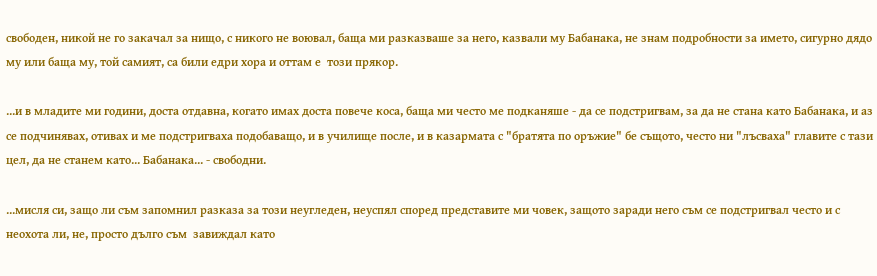свободен, никой не го закачал за нищо, с никого не воювал, баща ми разказваше за него, казвали му Бабанака, не знам подробности за името, сигурно дядо му или баща му, той самият, са били едри хора и оттам е  този прякор.

...и в младите ми години, доста отдавна, когато имах доста повече коса, баща ми често ме подканяше - да се подстригвам, за да не стана като Бабанака, и аз се подчинявах, отивах и ме подстригваха подобаващо, и в училище после, и в казармата с "братята по оръжие" бе същото, често ни "лъсваха" главите с тази цел, да не станем като... Бабанака... - свободни.

...мисля си, защо ли съм запомнил разказа за този неугледен, неуспял според представите ми човек, защото заради него съм се подстригвал често и с неохота ли, не, просто дълго съм  завиждал като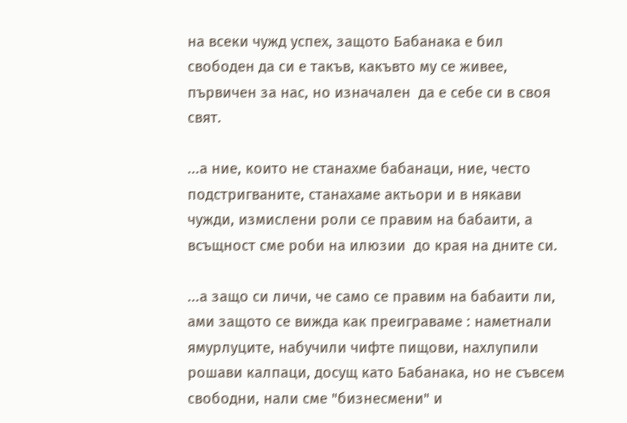на всеки чужд успех, защото Бабанака е бил свободен да си е такъв, какъвто му се живее,  първичен за нас, но изначален  да е себе си в своя свят.

...а ние, които не станахме бабанаци, ние, често подстригваните, станахаме актьори и в някави чужди, измислени роли се правим на бабаити, а всъщност сме роби на илюзии  до края на дните си.

...а защо си личи, че само се правим на бабаити ли, ами защото се вижда как преиграваме : наметнали ямурлуците, набучили чифте пищови, нахлупили рошави калпаци, досущ като Бабанака, но не съвсем свободни, нали сме "бизнесмени" и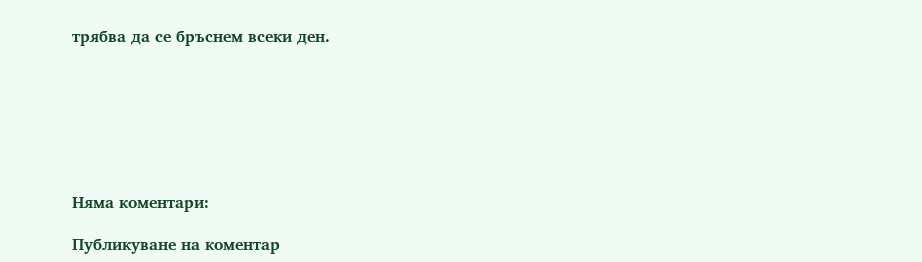трябва да се бръснем всеки ден.







Няма коментари:

Публикуване на коментар